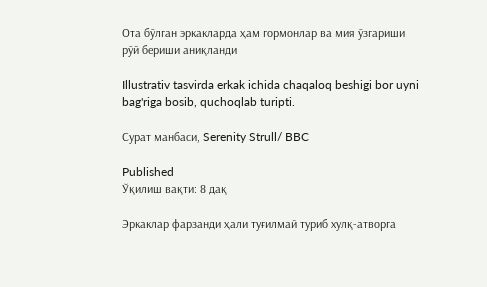Ота бўлган эркакларда ҳам гормонлар ва мия ўзгариши рўй бериши аниқланди

Illustrativ tasvirda erkak ichida chaqaloq beshigi bor uyni bag'riga bosib, quchoqlab turipti.

Сурат манбаси, Serenity Strull/ BBC

Published
Ўқилиш вақти: 8 дақ

Эркаклар фарзанди ҳали туғилмай туриб хулқ-атворга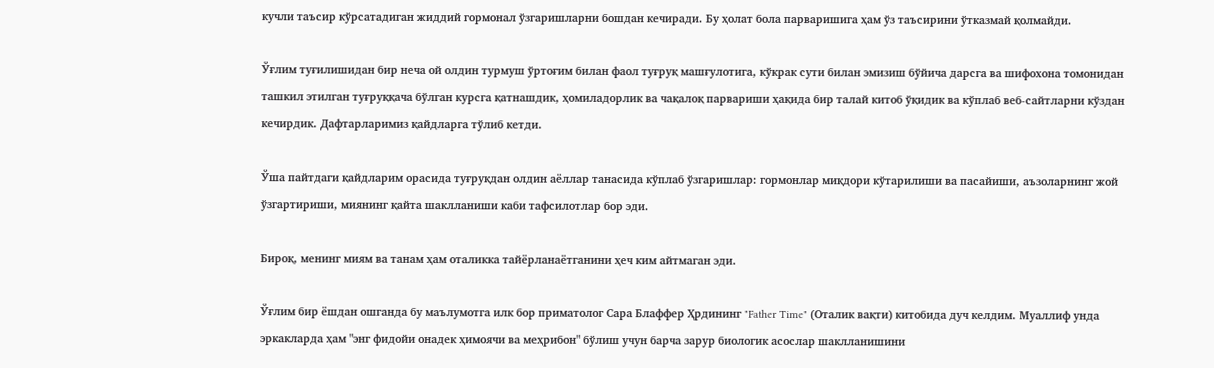кучли таъсир кўрсатадиган жиддий гормонал ўзгаришларни бошдан кечиради. Бу ҳолат бола парваришига ҳам ўз таъсирини ўтказмай қолмайди.

Ўғлим туғилишидан бир неча ой олдин турмуш ўртоғим билан фаол туғруқ машғулотига, кўкрак сути билан эмизиш бўйича дарсга ва шифохона томонидан ташкил этилган туғруққача бўлган курсга қатнашдик, ҳомиладорлик ва чақалоқ парвариши ҳақида бир талай китоб ўқидик ва кўплаб веб-сайтларни кўздан кечирдик. Дафтарларимиз қайдларга тўлиб кетди.

Ўша пайтдаги қайдларим орасида туғруқдан олдин аёллар танасида кўплаб ўзгаришлар: гормонлар миқдори кўтарилиши ва пасайиши, аъзоларнинг жой ўзгартириши, миянинг қайта шаклланиши каби тафсилотлар бор эди.

Бироқ, менинг миям ва танам ҳам оталикка тайёрланаётганини ҳеч ким айтмаган эди.

Ўғлим бир ёшдан ошганда бу маълумотга илк бор приматолог Сара Блаффер Ҳрдининг "Father Time" (Оталик вақти) китобида дуч келдим. Муаллиф унда эркакларда ҳам "энг фидойи онадек ҳимоячи ва меҳрибон" бўлиш учун барча зарур биологик асослар шаклланишини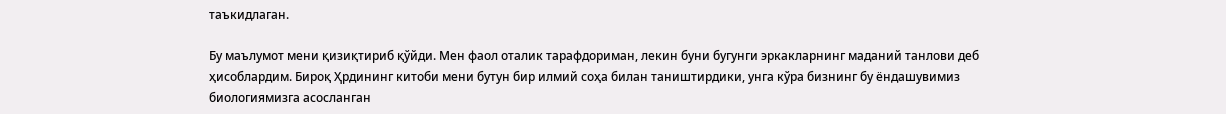таъкидлаган.

Бу маълумот мени қизиқтириб қўйди. Мен фаол оталик тарафдориман, лекин буни бугунги эркакларнинг маданий танлови деб ҳисоблардим. Бироқ Ҳрдининг китоби мени бутун бир илмий соҳа билан таништирдики, унга кўра бизнинг бу ёндашувимиз биологиямизга асосланган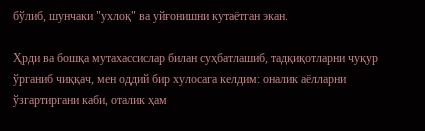бўлиб, шунчаки "ухлоқ" ва уйғонишни кутаётган экан.

Ҳрди ва бошқа мутахассислар билан суҳбатлашиб, тадқиқотларни чуқур ўрганиб чиққач, мен оддий бир хулосага келдим: оналик аёлларни ўзгартиргани каби, оталик ҳам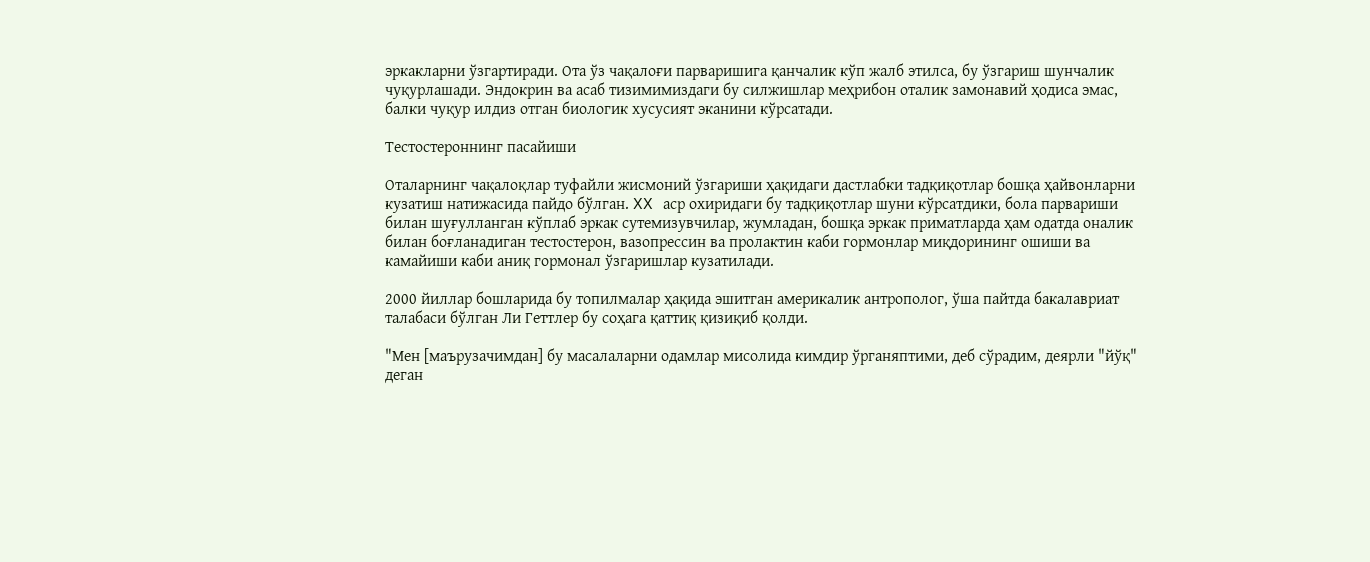эркакларни ўзгартиради. Ота ўз чақалоғи парваришига қанчалик кўп жалб этилса, бу ўзгариш шунчалик чуқурлашади. Эндокрин ва асаб тизимимиздаги бу силжишлар меҳрибон оталик замонавий ҳодиса эмас, балки чуқур илдиз отган биологик хусусият эканини кўрсатади.

Тестостероннинг пасайиши

Оталарнинг чақалоқлар туфайли жисмоний ўзгариши ҳақидаги дастлабки тадқиқотлар бошқа ҳайвонларни кузатиш натижасида пайдо бўлган. XX аср охиридаги бу тадқиқотлар шуни кўрсатдики, бола парвариши билан шуғулланган кўплаб эркак сутемизувчилар, жумладан, бошқа эркак приматларда ҳам одатда оналик билан боғланадиган тестостерон, вазопрессин ва пролактин каби гормонлар миқдорининг ошиши ва камайиши каби аниқ гормонал ўзгаришлар кузатилади.

2000 йиллар бошларида бу топилмалар ҳақида эшитган америкалик антрополог, ўша пайтда бакалавриат талабаси бўлган Ли Геттлер бу соҳага қаттиқ қизиқиб қолди.

"Мен [маърузачимдан] бу масалаларни одамлар мисолида кимдир ўрганяптими, деб сўрадим, деярли "йўқ" деган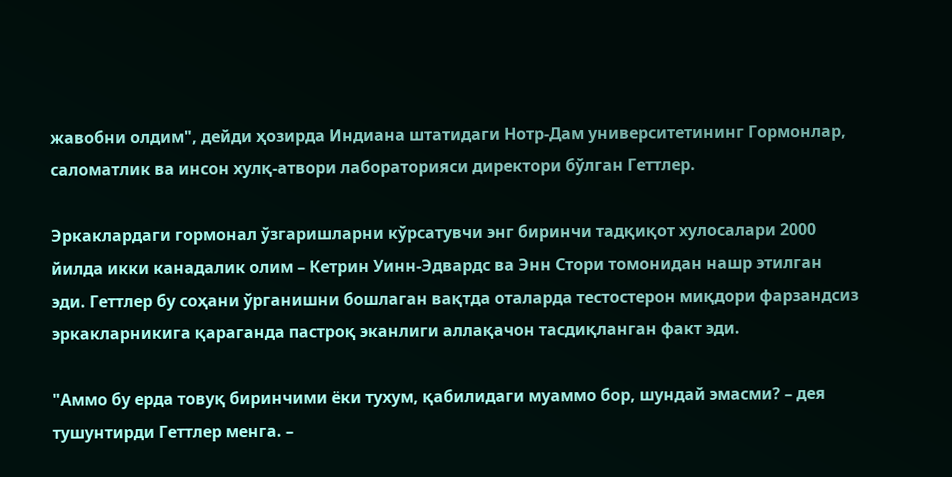жавобни олдим", дейди ҳозирда Индиана штатидаги Нотр-Дам университетининг Гормонлар, саломатлик ва инсон хулқ-атвори лабораторияси директори бўлган Геттлер.

Эркаклардаги гормонал ўзгаришларни кўрсатувчи энг биринчи тадқиқот хулосалари 2000 йилда икки канадалик олим – Кетрин Уинн-Эдвардс ва Энн Стори томонидан нашр этилган эди. Геттлер бу соҳани ўрганишни бошлаган вақтда оталарда тестостерон миқдори фарзандсиз эркакларникига қараганда пастроқ эканлиги аллақачон тасдиқланган факт эди.

"Аммо бу ерда товуқ биринчими ёки тухум, қабилидаги муаммо бор, шундай эмасми? – дея тушунтирди Геттлер менга. –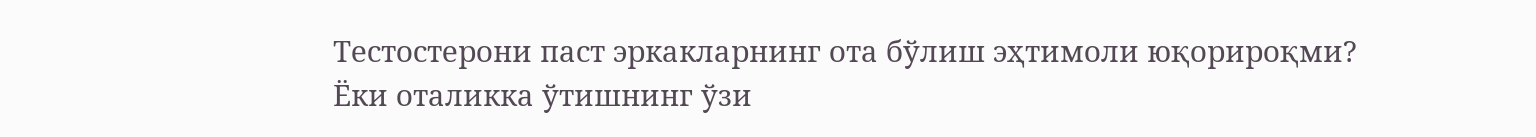Тестостерони паст эркакларнинг ота бўлиш эҳтимоли юқорироқми? Ёки оталикка ўтишнинг ўзи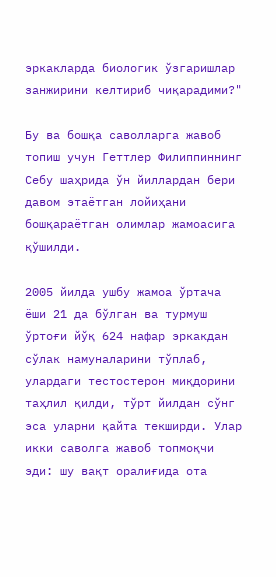эркакларда биологик ўзгаришлар занжирини келтириб чиқарадими?"

Бу ва бошқа саволларга жавоб топиш учун Геттлер Филиппиннинг Себу шаҳрида ўн йиллардан бери давом этаётган лойиҳани бошқараётган олимлар жамоасига қўшилди.

2005 йилда ушбу жамоа ўртача ёши 21 да бўлган ва турмуш ўртоғи йўқ 624 нафар эркакдан сўлак намуналарини тўплаб, улардаги тестостерон миқдорини таҳлил қилди, тўрт йилдан сўнг эса уларни қайта текширди. Улар икки саволга жавоб топмоқчи эди: шу вақт оралиғида ота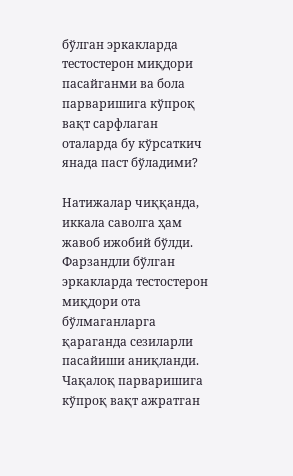бўлган эркакларда тестостерон миқдори пасайганми ва бола парваришига кўпроқ вақт сарфлаган оталарда бу кўрсаткич янада паст бўладими?

Натижалар чиққанда, иккала саволга ҳам жавоб ижобий бўлди. Фарзандли бўлган эркакларда тестостерон миқдори ота бўлмаганларга қараганда сезиларли пасайиши аниқланди. Чақалоқ парваришига кўпроқ вақт ажратган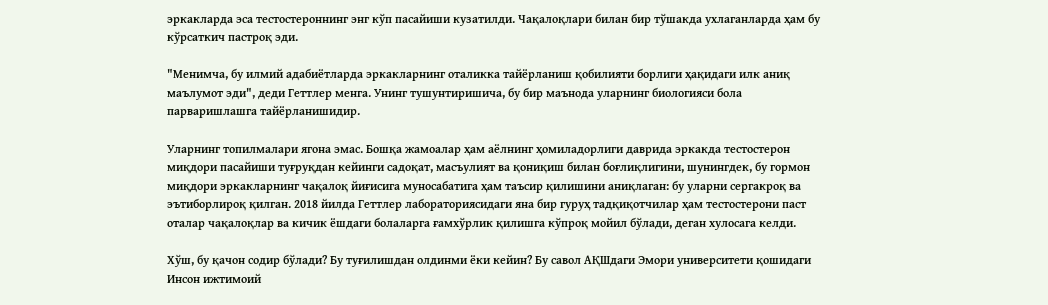эркакларда эса тестостероннинг энг кўп пасайиши кузатилди. Чақалоқлари билан бир тўшакда ухлаганларда ҳам бу кўрсаткич пастроқ эди.

"Менимча, бу илмий адабиётларда эркакларнинг оталикка тайёрланиш қобилияти борлиги ҳақидаги илк аниқ маълумот эди", деди Геттлер менга. Унинг тушунтиришича, бу бир маънода уларнинг биологияси бола парваришлашга тайёрланишидир.

Уларнинг топилмалари ягона эмас. Бошқа жамоалар ҳам аёлнинг ҳомиладорлиги даврида эркакда тестостерон миқдори пасайиши туғруқдан кейинги садоқат, масъулият ва қониқиш билан боғлиқлигини, шунингдек, бу гормон миқдори эркакларнинг чақалоқ йиғисига муносабатига ҳам таъсир қилишини аниқлаган: бу уларни сергакроқ ва эътиборлироқ қилган. 2018 йилда Геттлер лабораториясидаги яна бир гуруҳ тадқиқотчилар ҳам тестостерони паст оталар чақалоқлар ва кичик ёшдаги болаларга ғамхўрлик қилишга кўпроқ мойил бўлади, деган хулосага келди.

Хўш, бу қачон содир бўлади? Бу туғилишдан олдинми ёки кейин? Бу савол АҚШдаги Эмори университети қошидаги Инсон ижтимоий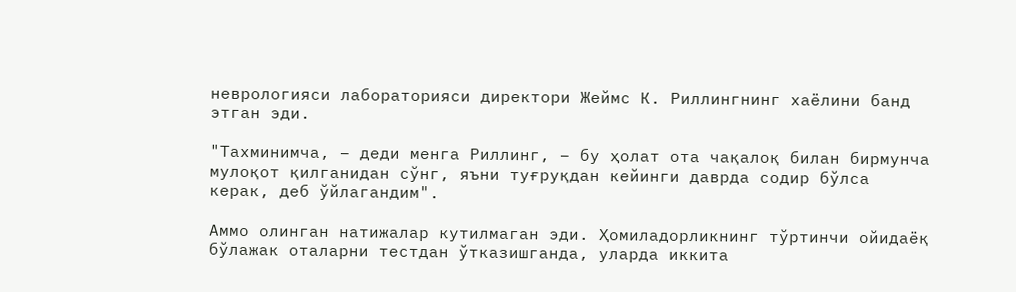неврологияси лабораторияси директори Жеймс К. Риллингнинг хаёлини банд этган эди.

"Тахминимча, – деди менга Риллинг, – бу ҳолат ота чақалоқ билан бирмунча мулоқот қилганидан сўнг, яъни туғруқдан кейинги даврда содир бўлса керак, деб ўйлагандим".

Аммо олинган натижалар кутилмаган эди. Ҳомиладорликнинг тўртинчи ойидаёқ бўлажак оталарни тестдан ўтказишганда, уларда иккита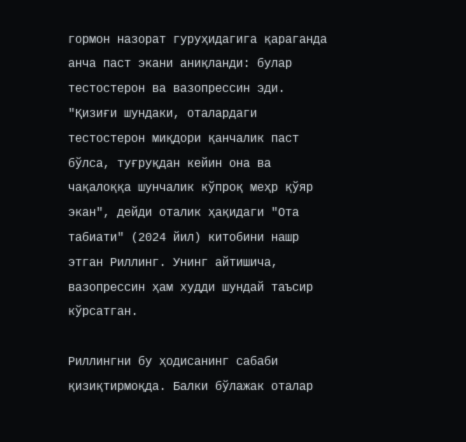гормон назорат гуруҳидагига қараганда анча паст экани аниқланди: булар тестостерон ва вазопрессин эди. "Қизиғи шундаки, оталардаги тестостерон миқдори қанчалик паст бўлса, туғруқдан кейин она ва чақалоққа шунчалик кўпроқ меҳр қўяр экан", дейди оталик ҳақидаги "Ота табиати" (2024 йил) китобини нашр этган Риллинг. Унинг айтишича, вазопрессин ҳам худди шундай таъсир кўрсатган.

Риллингни бу ҳодисанинг сабаби қизиқтирмоқда. Балки бўлажак оталар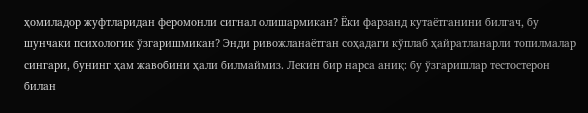ҳомиладор жуфтларидан феромонли сигнал олишармикан? Ёки фарзанд кутаётганини билгач, бу шунчаки психологик ўзгаришмикан? Энди ривожланаётган соҳадаги кўплаб ҳайратланарли топилмалар сингари, бунинг ҳам жавобини ҳали билмаймиз. Лекин бир нарса аниқ: бу ўзгаришлар тестостерон билан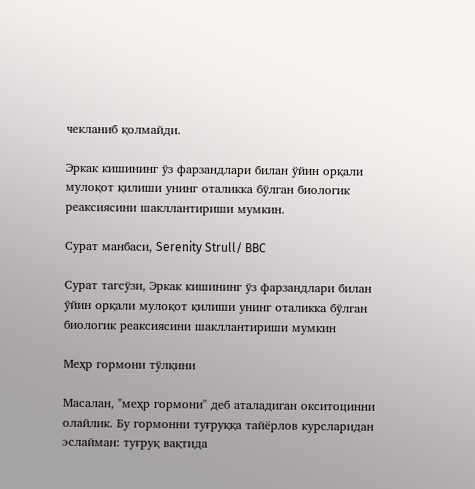чекланиб қолмайди.

Эркак кишининг ўз фарзандлари билан ўйин орқали мулоқот қилиши унинг оталикка бўлган биологик реаксиясини шакллантириши мумкин.

Сурат манбаси, Serenity Strull/ BBC

Сурат тагсўзи, Эркак кишининг ўз фарзандлари билан ўйин орқали мулоқот қилиши унинг оталикка бўлган биологик реаксиясини шакллантириши мумкин

Меҳр гормони тўлқини

Масалан, "меҳр гормони" деб аталадиган окситоцинни олайлик. Бу гормонни туғруққа тайёрлов курсларидан эслайман: туғруқ вақтида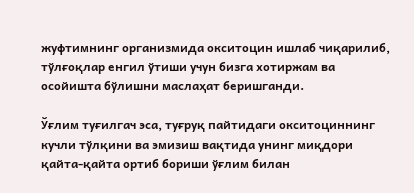жуфтимнинг организмида окситоцин ишлаб чиқарилиб, тўлғоқлар енгил ўтиши учун бизга хотиржам ва осойишта бўлишни маслаҳат беришганди.

Ўғлим туғилгач эса, туғруқ пайтидаги окситоциннинг кучли тўлқини ва эмизиш вақтида унинг миқдори қайта-қайта ортиб бориши ўғлим билан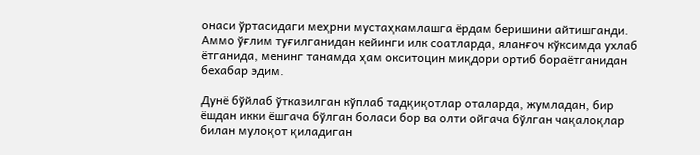онаси ўртасидаги меҳрни мустаҳкамлашга ёрдам беришини айтишганди. Аммо ўғлим туғилганидан кейинги илк соатларда, яланғоч кўксимда ухлаб ётганида, менинг танамда ҳам окситоцин миқдори ортиб бораётганидан бехабар эдим.

Дунё бўйлаб ўтказилган кўплаб тадқиқотлар оталарда, жумладан, бир ёшдан икки ёшгача бўлган боласи бор ва олти ойгача бўлган чақалоқлар билан мулоқот қиладиган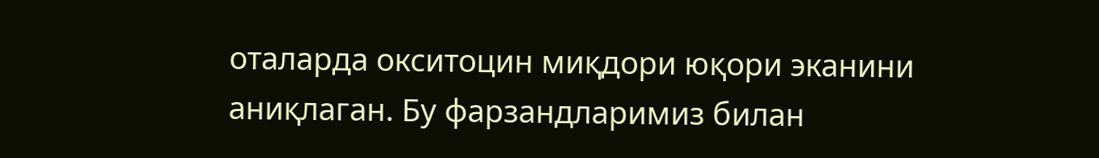оталарда окситоцин миқдори юқори эканини аниқлаган. Бу фарзандларимиз билан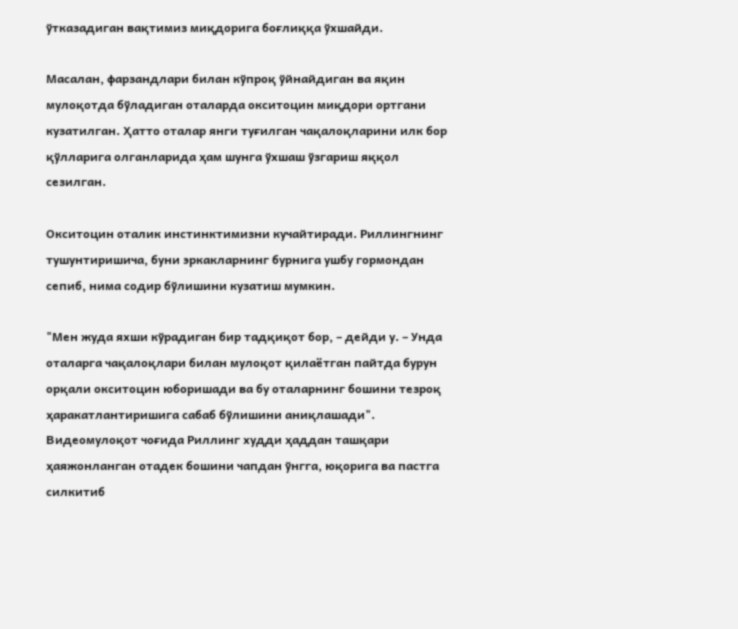ўтказадиган вақтимиз миқдорига боғлиққа ўхшайди.

Масалан, фарзандлари билан кўпроқ ўйнайдиган ва яқин мулоқотда бўладиган оталарда окситоцин миқдори ортгани кузатилган. Ҳатто оталар янги туғилган чақалоқларини илк бор қўлларига олганларида ҳам шунга ўхшаш ўзгариш яққол сезилган.

Окситоцин оталик инстинктимизни кучайтиради. Риллингнинг тушунтиришича, буни эркакларнинг бурнига ушбу гормондан сепиб, нима содир бўлишини кузатиш мумкин.

"Мен жуда яхши кўрадиган бир тадқиқот бор, – дейди у. – Унда оталарга чақалоқлари билан мулоқот қилаётган пайтда бурун орқали окситоцин юборишади ва бу оталарнинг бошини тезроқ ҳаракатлантиришига сабаб бўлишини аниқлашади". Видеомулоқот чоғида Риллинг худди ҳаддан ташқари ҳаяжонланган отадек бошини чапдан ўнгга, юқорига ва пастга силкитиб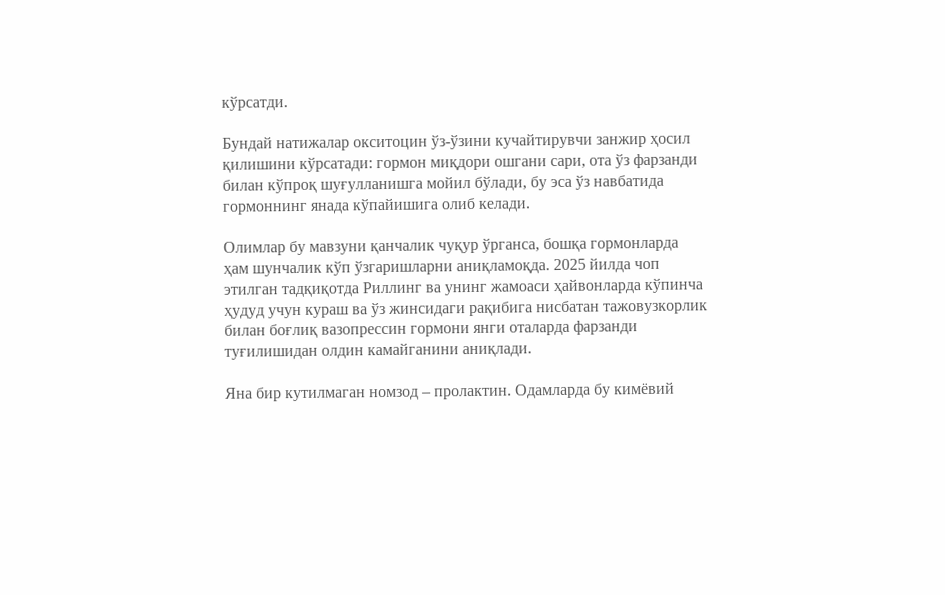кўрсатди.

Бундай натижалар окситоцин ўз-ўзини кучайтирувчи занжир ҳосил қилишини кўрсатади: гормон миқдори ошгани сари, ота ўз фарзанди билан кўпроқ шуғулланишга мойил бўлади, бу эса ўз навбатида гормоннинг янада кўпайишига олиб келади.

Олимлар бу мавзуни қанчалик чуқур ўрганса, бошқа гормонларда ҳам шунчалик кўп ўзгаришларни аниқламоқда. 2025 йилда чоп этилган тадқиқотда Риллинг ва унинг жамоаси ҳайвонларда кўпинча ҳудуд учун кураш ва ўз жинсидаги рақибига нисбатан тажовузкорлик билан боғлиқ вазопрессин гормони янги оталарда фарзанди туғилишидан олдин камайганини аниқлади.

Яна бир кутилмаган номзод – пролактин. Одамларда бу кимёвий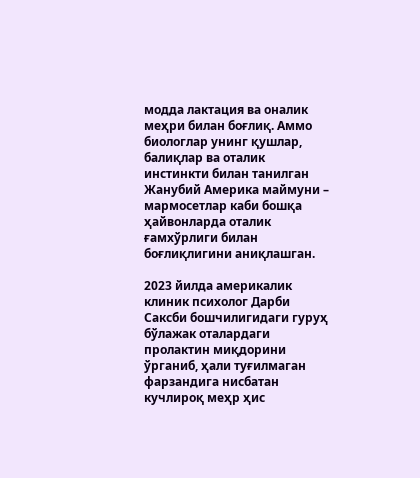модда лактация ва оналик меҳри билан боғлиқ. Аммо биологлар унинг қушлар, балиқлар ва оталик инстинкти билан танилган Жанубий Америка маймуни – мармосетлар каби бошқа ҳайвонларда оталик ғамхўрлиги билан боғлиқлигини аниқлашган.

2023 йилда америкалик клиник психолог Дарби Саксби бошчилигидаги гуруҳ бўлажак оталардаги пролактин миқдорини ўрганиб, ҳали туғилмаган фарзандига нисбатан кучлироқ меҳр ҳис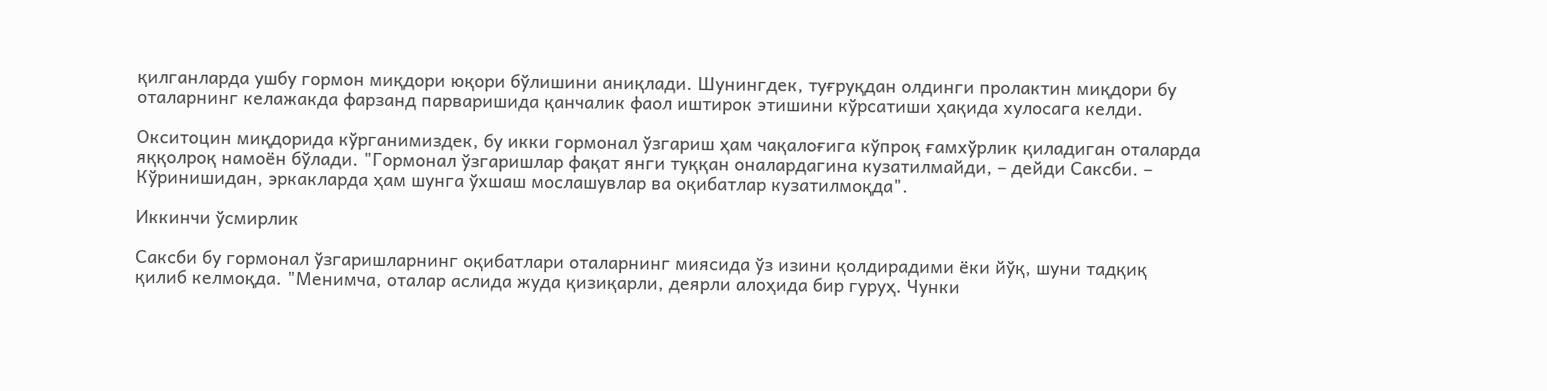қилганларда ушбу гормон миқдори юқори бўлишини аниқлади. Шунингдек, туғруқдан олдинги пролактин миқдори бу оталарнинг келажакда фарзанд парваришида қанчалик фаол иштирок этишини кўрсатиши ҳақида хулосага келди.

Окситоцин миқдорида кўрганимиздек, бу икки гормонал ўзгариш ҳам чақалоғига кўпроқ ғамхўрлик қиладиган оталарда яққолроқ намоён бўлади. "Гормонал ўзгаришлар фақат янги туққан оналардагина кузатилмайди, – дейди Саксби. – Кўринишидан, эркакларда ҳам шунга ўхшаш мослашувлар ва оқибатлар кузатилмоқда".

Иккинчи ўсмирлик

Саксби бу гормонал ўзгаришларнинг оқибатлари оталарнинг миясида ўз изини қолдирадими ёки йўқ, шуни тадқиқ қилиб келмоқда. "Менимча, оталар аслида жуда қизиқарли, деярли алоҳида бир гуруҳ. Чунки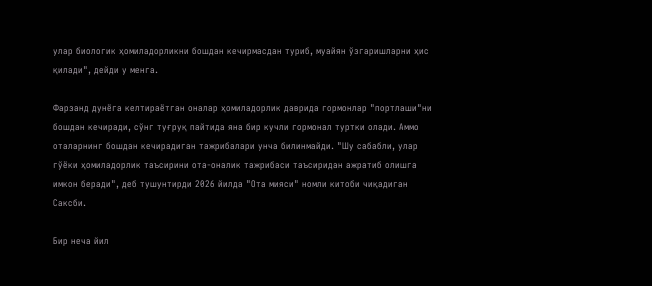улар биологик ҳомиладорликни бошдан кечирмасдан туриб, муайян ўзгаришларни ҳис қилади", дейди у менга.

Фарзанд дунёга келтираётган оналар ҳомиладорлик даврида гормонлар "портлаши"ни бошдан кечиради, сўнг туғруқ пайтида яна бир кучли гормонал туртки олади. Аммо оталарнинг бошдан кечирадиган тажрибалари унча билинмайди. "Шу сабабли, улар гўёки ҳомиладорлик таъсирини ота-оналик тажрибаси таъсиридан ажратиб олишга имкон беради", деб тушунтирди 2026 йилда "Ота мияси" номли китоби чиқадиган Саксби.

Бир неча йил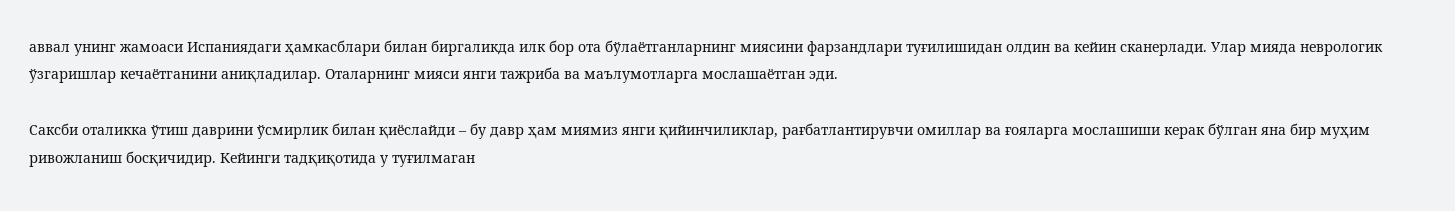аввал унинг жамоаси Испаниядаги ҳамкасблари билан биргаликда илк бор ота бўлаётганларнинг миясини фарзандлари туғилишидан олдин ва кейин сканерлади. Улар мияда неврологик ўзгаришлар кечаётганини аниқладилар. Оталарнинг мияси янги тажриба ва маълумотларга мослашаётган эди.

Саксби оталикка ўтиш даврини ўсмирлик билан қиёслайди – бу давр ҳам миямиз янги қийинчиликлар, рағбатлантирувчи омиллар ва ғояларга мослашиши керак бўлган яна бир муҳим ривожланиш босқичидир. Кейинги тадқиқотида у туғилмаган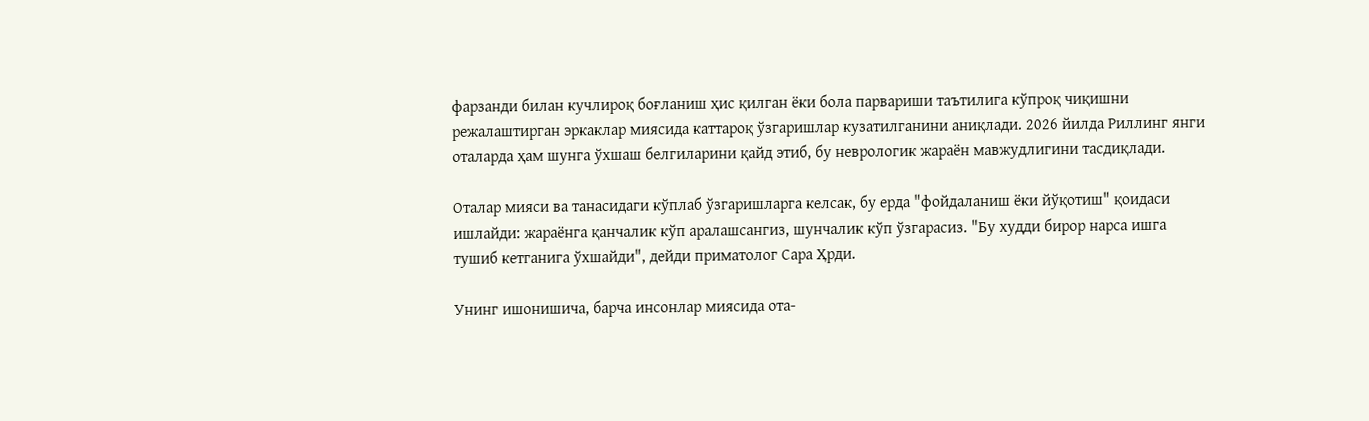фарзанди билан кучлироқ боғланиш ҳис қилган ёки бола парвариши таътилига кўпроқ чиқишни режалаштирган эркаклар миясида каттароқ ўзгаришлар кузатилганини аниқлади. 2026 йилда Риллинг янги оталарда ҳам шунга ўхшаш белгиларини қайд этиб, бу неврологик жараён мавжудлигини тасдиқлади.

Оталар мияси ва танасидаги кўплаб ўзгаришларга келсак, бу ерда "фойдаланиш ёки йўқотиш" қоидаси ишлайди: жараёнга қанчалик кўп аралашсангиз, шунчалик кўп ўзгарасиз. "Бу худди бирор нарса ишга тушиб кетганига ўхшайди", дейди приматолог Сара Ҳрди.

Унинг ишонишича, барча инсонлар миясида ота-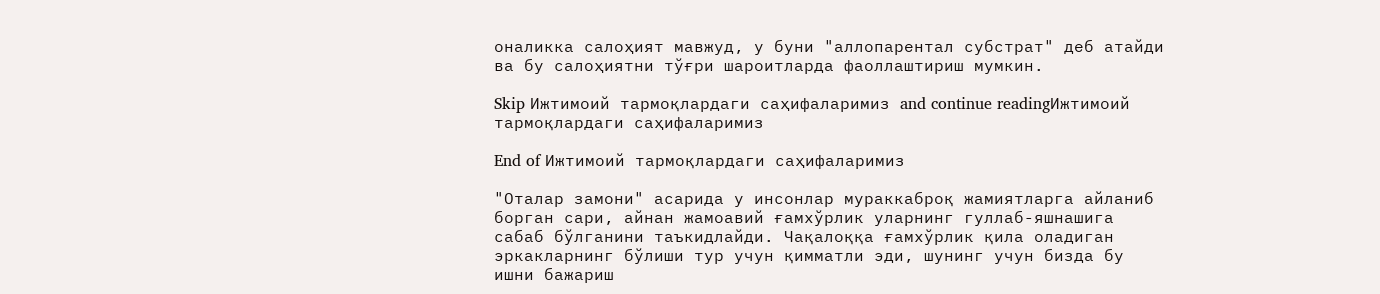оналикка салоҳият мавжуд, у буни "аллопарентал субстрат" деб атайди ва бу салоҳиятни тўғри шароитларда фаоллаштириш мумкин.

Skip Ижтимоий тармоқлардаги саҳифаларимиз and continue readingИжтимоий тармоқлардаги саҳифаларимиз

End of Ижтимоий тармоқлардаги саҳифаларимиз

"Оталар замони" асарида у инсонлар мураккаброқ жамиятларга айланиб борган сари, айнан жамоавий ғамхўрлик уларнинг гуллаб-яшнашига сабаб бўлганини таъкидлайди. Чақалоққа ғамхўрлик қила оладиган эркакларнинг бўлиши тур учун қимматли эди, шунинг учун бизда бу ишни бажариш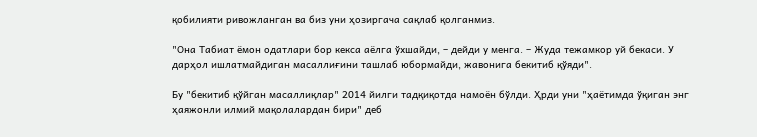қобилияти ривожланган ва биз уни ҳозиргача сақлаб қолганмиз.

"Она Табиат ёмон одатлари бор кекса аёлга ўхшайди, – дейди у менга. – Жуда тежамкор уй бекаси. У дарҳол ишлатмайдиган масаллиғини ташлаб юбормайди, жавонига бекитиб қўяди".

Бу "бекитиб қўйган масаллиқлар" 2014 йилги тадқиқотда намоён бўлди. Ҳрди уни "ҳаётимда ўқиган энг ҳаяжонли илмий мақолалардан бири" деб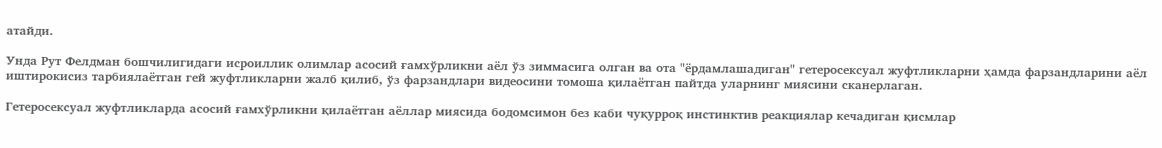атайди.

Унда Рут Фелдман бошчилигидаги исроиллик олимлар асосий ғамхўрликни аёл ўз зиммасига олган ва ота "ёрдамлашадиган" гетеросексуал жуфтликларни ҳамда фарзандларини аёл иштирокисиз тарбиялаётган гей жуфтликларни жалб қилиб, ўз фарзандлари видеосини томоша қилаётган пайтда уларнинг миясини сканерлаган.

Гетеросексуал жуфтликларда асосий ғамхўрликни қилаётган аёллар миясида бодомсимон без каби чуқурроқ инстинктив реакциялар кечадиган қисмлар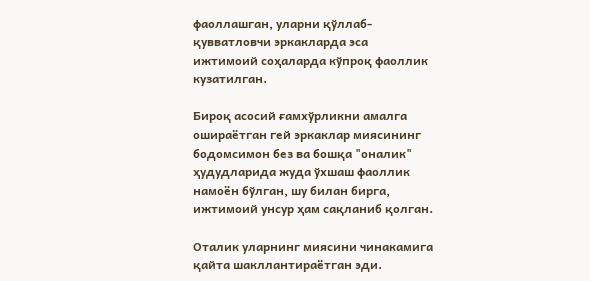фаоллашган, уларни қўллаб-қувватловчи эркакларда эса ижтимоий соҳаларда кўпроқ фаоллик кузатилган.

Бироқ асосий ғамхўрликни амалга ошираётган гей эркаклар миясининг бодомсимон без ва бошқа "оналик" ҳудудларида жуда ўхшаш фаоллик намоён бўлган, шу билан бирга, ижтимоий унсур ҳам сақланиб қолган.

Оталик уларнинг миясини чинакамига қайта шакллантираётган эди.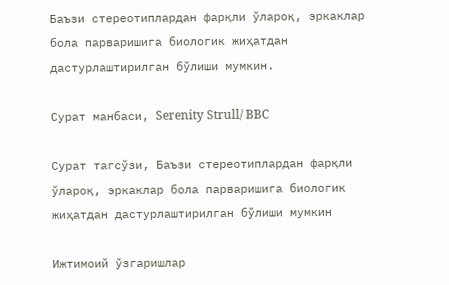Баъзи стереотиплардан фарқли ўлароқ, эркаклар бола парваришига биологик жиҳатдан дастурлаштирилган бўлиши мумкин.

Сурат манбаси, Serenity Strull/ BBC

Сурат тагсўзи, Баъзи стереотиплардан фарқли ўлароқ, эркаклар бола парваришига биологик жиҳатдан дастурлаштирилган бўлиши мумкин

Ижтимоий ўзгаришлар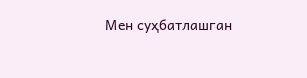Мен суҳбатлашган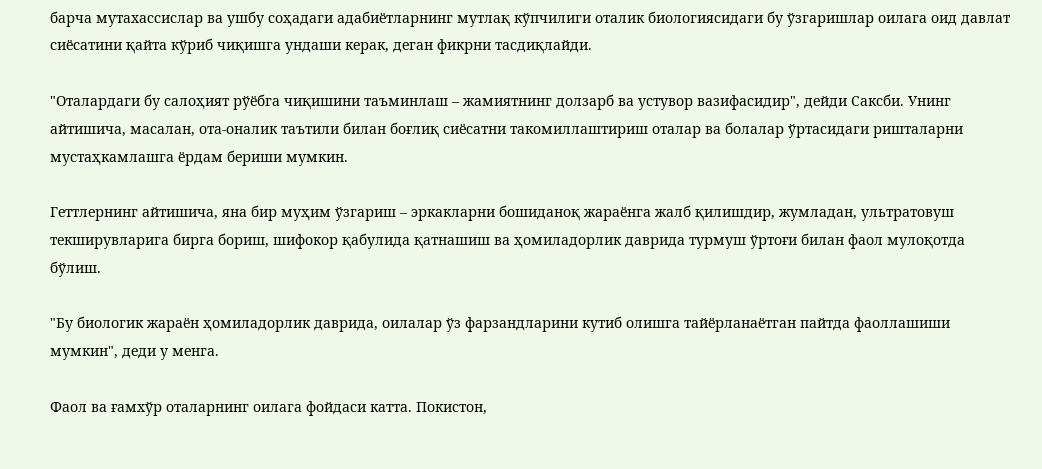барча мутахассислар ва ушбу соҳадаги адабиётларнинг мутлақ кўпчилиги оталик биологиясидаги бу ўзгаришлар оилага оид давлат сиёсатини қайта кўриб чиқишга ундаши керак, деган фикрни тасдиқлайди.

"Оталардаги бу салоҳият рўёбга чиқишини таъминлаш – жамиятнинг долзарб ва устувор вазифасидир", дейди Саксби. Унинг айтишича, масалан, ота-оналик таътили билан боғлиқ сиёсатни такомиллаштириш оталар ва болалар ўртасидаги ришталарни мустаҳкамлашга ёрдам бериши мумкин.

Геттлернинг айтишича, яна бир муҳим ўзгариш – эркакларни бошиданоқ жараёнга жалб қилишдир, жумладан, ультратовуш текширувларига бирга бориш, шифокор қабулида қатнашиш ва ҳомиладорлик даврида турмуш ўртоғи билан фаол мулоқотда бўлиш.

"Бу биологик жараён ҳомиладорлик даврида, оилалар ўз фарзандларини кутиб олишга тайёрланаётган пайтда фаоллашиши мумкин", деди у менга.

Фаол ва ғамхўр оталарнинг оилага фойдаси катта. Покистон,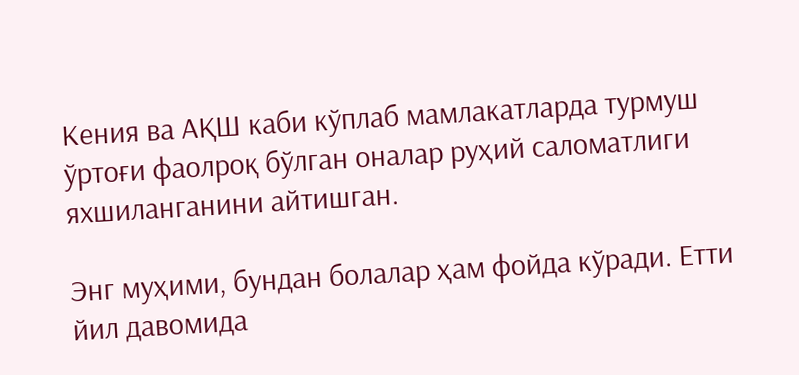Кения ва АҚШ каби кўплаб мамлакатларда турмуш ўртоғи фаолроқ бўлган оналар руҳий саломатлиги яхшиланганини айтишган.

Энг муҳими, бундан болалар ҳам фойда кўради. Етти йил давомида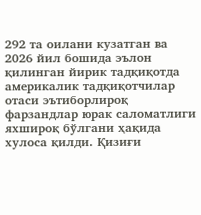292 та оилани кузатган ва 2026 йил бошида эълон қилинган йирик тадқиқотда америкалик тадқиқотчилар отаси эътиборлироқ фарзандлар юрак саломатлиги яхшироқ бўлгани ҳақида хулоса қилди. Қизиғи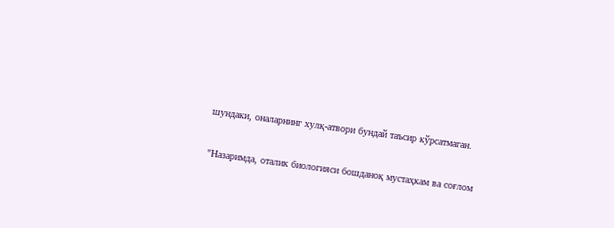шундаки, оналарнинг хулқ-атвори бундай таъсир кўрсатмаган.

"Назаримда, оталик биологияси бошданоқ мустаҳкам ва соғлом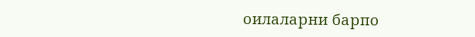оилаларни барпо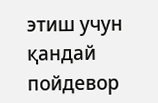этиш учун қандай пойдевор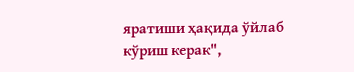яратиши ҳақида ўйлаб кўриш керак",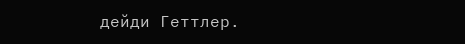дейди Геттлер.